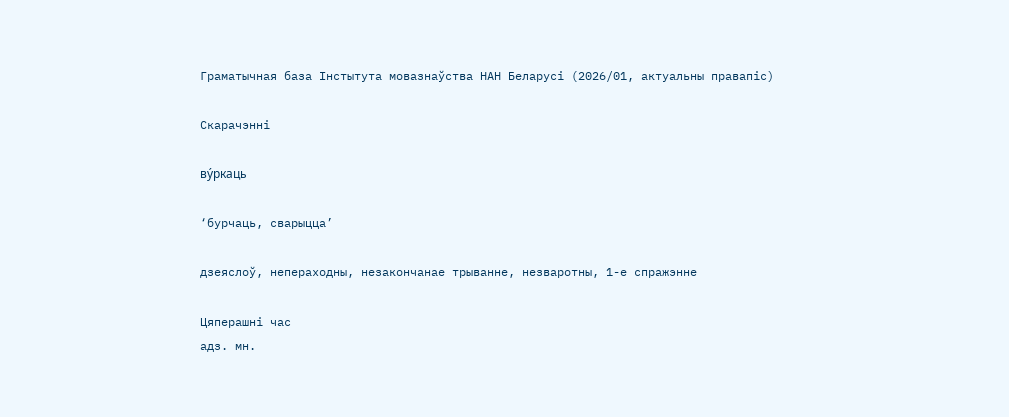Граматычная база Інстытута мовазнаўства НАН Беларусі (2026/01, актуальны правапіс)

Скарачэнні

ву́ркаць

‘бурчаць, сварыцца’

дзеяслоў, непераходны, незакончанае трыванне, незваротны, 1-е спражэнне

Цяперашні час
адз. мн.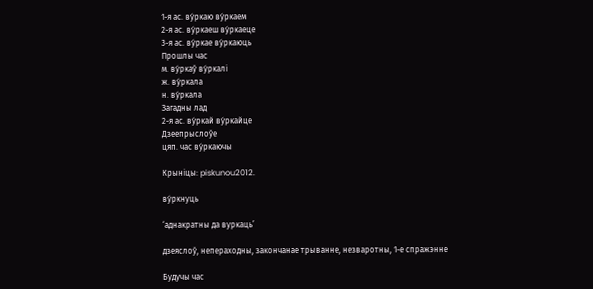1-я ас. ву́ркаю ву́ркаем
2-я ас. ву́ркаеш ву́ркаеце
3-я ас. ву́ркае ву́ркаюць
Прошлы час
м. ву́ркаў ву́ркалі
ж. ву́ркала
н. ву́ркала
Загадны лад
2-я ас. ву́ркай ву́ркайце
Дзеепрыслоўе
цяп. час ву́ркаючы

Крыніцы: piskunou2012.

ву́ркнуць

‘аднакратны да вуркаць’

дзеяслоў, непераходны, закончанае трыванне, незваротны, 1-е спражэнне

Будучы час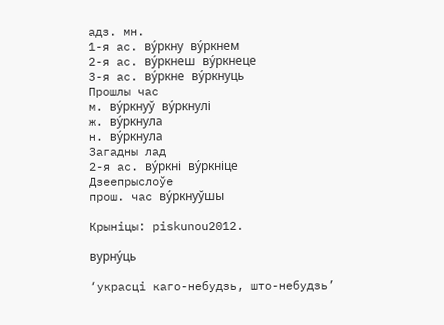адз. мн.
1-я ас. ву́ркну ву́ркнем
2-я ас. ву́ркнеш ву́ркнеце
3-я ас. ву́ркне ву́ркнуць
Прошлы час
м. ву́ркнуў ву́ркнулі
ж. ву́ркнула
н. ву́ркнула
Загадны лад
2-я ас. ву́ркні ву́ркніце
Дзеепрыслоўе
прош. час ву́ркнуўшы

Крыніцы: piskunou2012.

вурну́ць

‘украсці каго-небудзь, што-небудзь’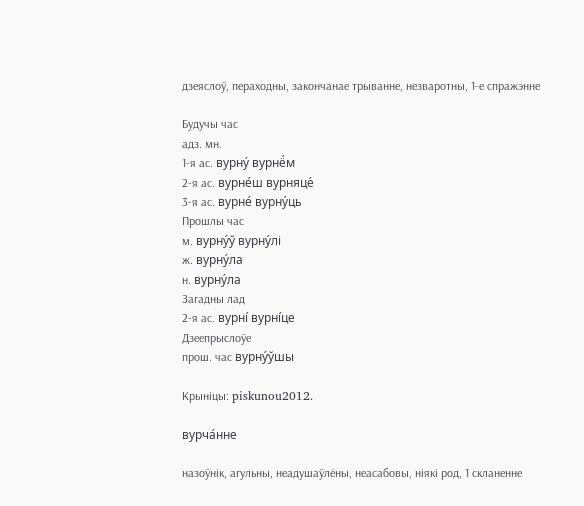дзеяслоў, пераходны, закончанае трыванне, незваротны, 1-е спражэнне

Будучы час
адз. мн.
1-я ас. вурну́ вурнё́м
2-я ас. вурне́ш вурняце́
3-я ас. вурне́ вурну́ць
Прошлы час
м. вурну́ў вурну́лі
ж. вурну́ла
н. вурну́ла
Загадны лад
2-я ас. вурні́ вурні́це
Дзеепрыслоўе
прош. час вурну́ўшы

Крыніцы: piskunou2012.

вурча́нне

назоўнік, агульны, неадушаўлёны, неасабовы, ніякі род, 1 скланенне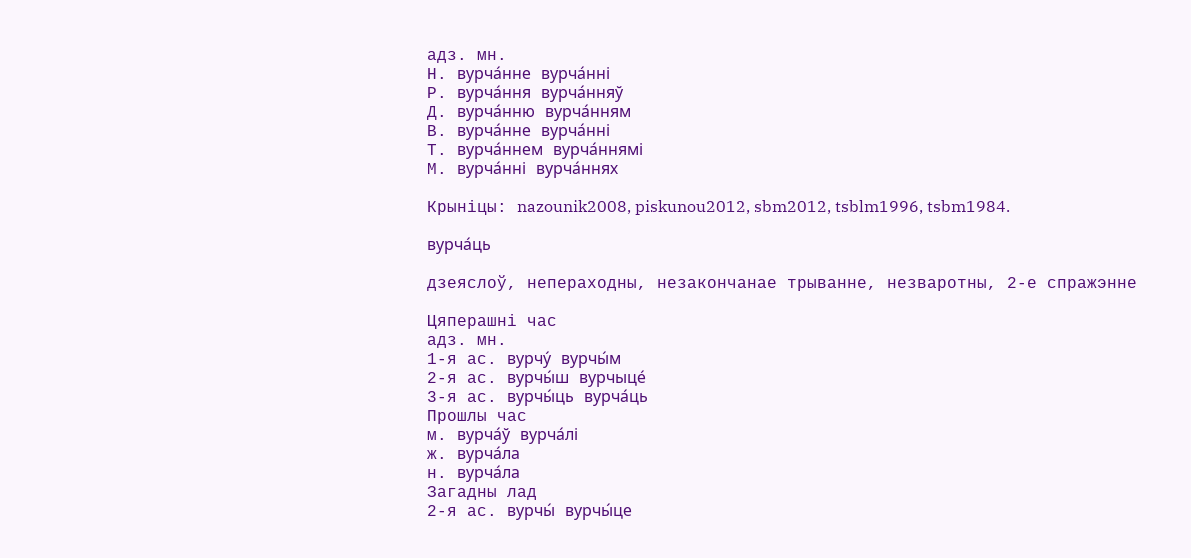адз. мн.
Н. вурча́нне вурча́нні
Р. вурча́ння вурча́нняў
Д. вурча́нню вурча́нням
В. вурча́нне вурча́нні
Т. вурча́ннем вурча́ннямі
М. вурча́нні вурча́ннях

Крыніцы: nazounik2008, piskunou2012, sbm2012, tsblm1996, tsbm1984.

вурча́ць

дзеяслоў, непераходны, незакончанае трыванне, незваротны, 2-е спражэнне

Цяперашні час
адз. мн.
1-я ас. вурчу́ вурчы́м
2-я ас. вурчы́ш вурчыце́
3-я ас. вурчы́ць вурча́ць
Прошлы час
м. вурча́ў вурча́лі
ж. вурча́ла
н. вурча́ла
Загадны лад
2-я ас. вурчы́ вурчы́це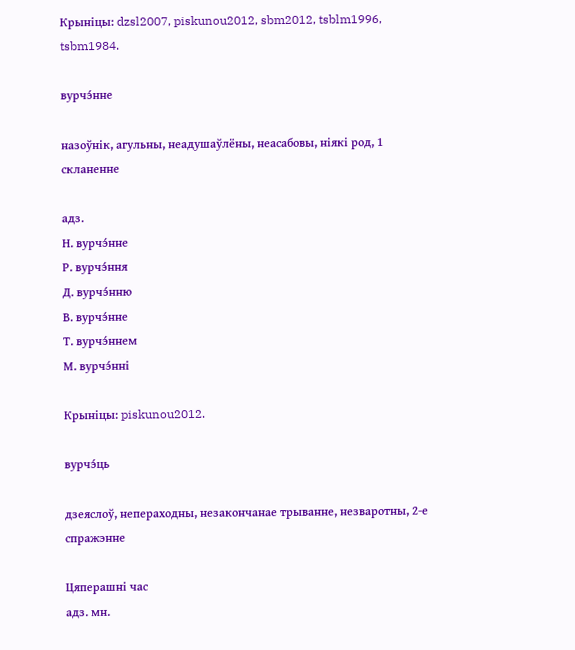Крыніцы: dzsl2007, piskunou2012, sbm2012, tsblm1996, tsbm1984.

вурчэ́нне

назоўнік, агульны, неадушаўлёны, неасабовы, ніякі род, 1 скланенне

адз.
Н. вурчэ́нне
Р. вурчэ́ння
Д. вурчэ́нню
В. вурчэ́нне
Т. вурчэ́ннем
М. вурчэ́нні

Крыніцы: piskunou2012.

вурчэ́ць

дзеяслоў, непераходны, незакончанае трыванне, незваротны, 2-е спражэнне

Цяперашні час
адз. мн.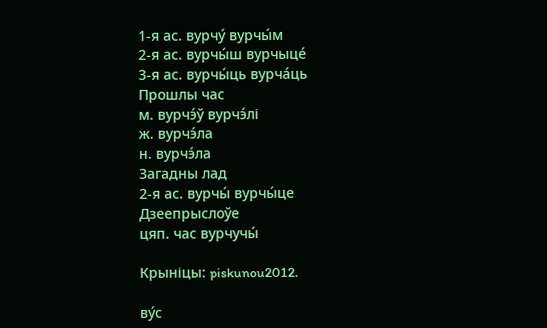1-я ас. вурчу́ вурчы́м
2-я ас. вурчы́ш вурчыце́
3-я ас. вурчы́ць вурча́ць
Прошлы час
м. вурчэ́ў вурчэ́лі
ж. вурчэ́ла
н. вурчэ́ла
Загадны лад
2-я ас. вурчы́ вурчы́це
Дзеепрыслоўе
цяп. час вурчучы́

Крыніцы: piskunou2012.

ву́с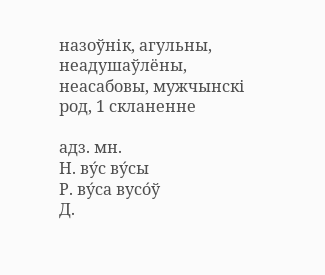назоўнік, агульны, неадушаўлёны, неасабовы, мужчынскі род, 1 скланенне

адз. мн.
Н. ву́с ву́сы
Р. ву́са вусо́ў
Д.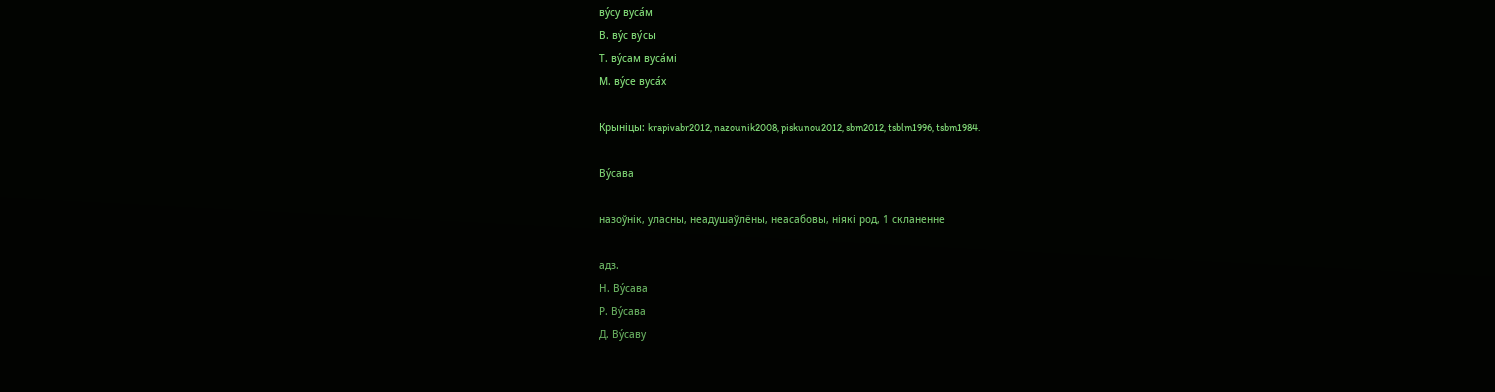ву́су вуса́м
В. ву́с ву́сы
Т. ву́сам вуса́мі
М. ву́се вуса́х

Крыніцы: krapivabr2012, nazounik2008, piskunou2012, sbm2012, tsblm1996, tsbm1984.

Ву́сава

назоўнік, уласны, неадушаўлёны, неасабовы, ніякі род, 1 скланенне

адз.
Н. Ву́сава
Р. Ву́сава
Д. Ву́саву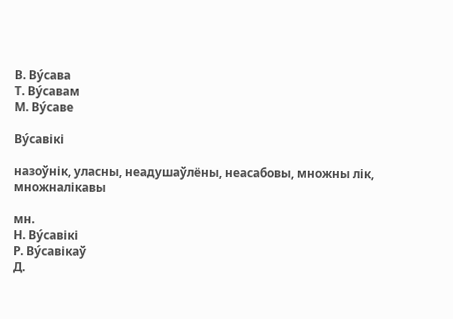В. Ву́сава
Т. Ву́савам
М. Ву́саве

Ву́савікі

назоўнік, уласны, неадушаўлёны, неасабовы, множны лік, множналікавы

мн.
Н. Ву́савікі
Р. Ву́савікаў
Д.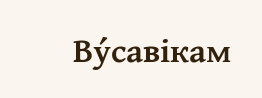Ву́савікам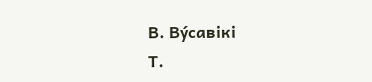В. Ву́савікі
Т.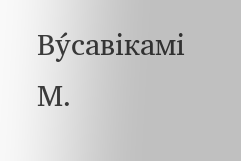Ву́савікамі
М.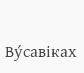Ву́савіках